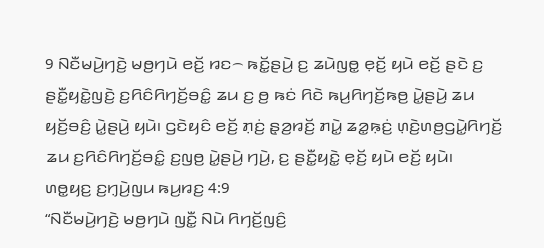9 ꤡꤢꤪꤗꤣꤧ꤬ꤚꤢꤧ꤬ ꤗꤥ꤬ꤚꤣꤧ ꤕꤢꤩ꤬ ꤙꤢ꤮ ꤒꤢꤩ꤭ꤔꤣꤧ꤬ ꤢ꤬ ꤘꤣꤧꤜꤥ꤭ ꤕ꤫ꤢꤩ꤬ ꤟꤣꤧ ꤕꤢꤩ꤬ ꤔꤢꤧ ꤢ꤬ ꤔꤢꤪ꤭ꤟꤢꤧ꤭ꤜꤢꤧ꤬ ꤢ꤬ꤖꤢꤨꤖꤚꤢꤩ꤬ꤋꤢꤨ꤭ ꤘꤣ ꤢ꤬ ꤥ꤬ ꤒꤢꤦ ꤖꤢꤧ ꤒꤣ꤬ꤖꤚꤢꤩ꤬ꤒꤥ꤬ ꤣꤧ꤭ꤔꤣꤧ꤬ ꤘꤣ ꤟꤢꤩ꤬ꤋꤢꤨ꤬ ꤣꤧ꤭ꤔꤣꤧ꤬ ꤟꤣꤧ꤯ ꤞꤢꤧꤟꤢꤨ ꤕꤢꤩ꤬ ꤊ꤫ꤢꤦ꤬ ꤔ꤫ꤤ꤬ꤙꤢꤩ꤬ ꤊꤣꤧ꤭ ꤘꤤ꤭ꤒ꤫ꤢꤦ꤬ ꤛ꤫ꤢꤧ꤬ꤛꤥ꤬ꤞꤣꤧ꤭ꤖꤚꤢꤩ꤬ ꤘꤣ ꤢ꤬ꤖꤢꤨꤖꤚꤢꤩ꤬ꤋꤢꤨ꤭ ꤢ꤬ꤜꤥ꤬ ꤣꤧ꤭ꤔꤣꤧ꤬ ꤚꤣꤧ꤬, ꤢ꤬ ꤔꤢꤪ꤭ꤟꤢꤧ꤭ ꤕ꤫ꤢꤩ꤬ ꤟꤣꤧ ꤕꤢꤩ꤬ ꤟꤣꤧ꤯
ꤛꤥ꤭ꤟꤢ꤬ ꤢ꤬ꤚ꤫ꤣꤧ꤬ꤜꤣ ꤒꤣ꤬ꤙꤢ꤬ 4:9
“ꤡꤢꤪꤗꤣꤧ꤬ꤚꤢꤧ꤬ ꤗꤥ꤬ꤚꤣꤧ ꤜꤢꤪ꤭ ꤡꤣꤧ ꤖꤚꤢꤩ꤬ꤜꤢꤨ꤬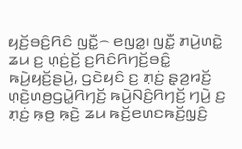ꤟꤢꤩ꤬ꤋꤢꤨ꤬ꤖꤢꤨ ꤜꤢꤪ꤭꤮ ꤕꤜꤤ꤭꤯ ꤜꤢꤪ꤭ ꤊꤣꤧ꤬ꤛꤢꤧ꤭ ꤘꤣ ꤢ꤬ ꤛ꤫ꤢꤦ꤬ꤢꤩ꤬ ꤢ꤬ꤖꤢꤨꤖꤚꤢꤩ꤬ꤋꤢꤨ꤭ ꤒꤣꤧ꤬ꤟꤢꤩ꤬ꤔꤣꤧ꤬, ꤞꤢꤧꤟꤢꤨ ꤢ꤬ ꤊ꤫ꤢꤦ꤬ ꤔ꤫ꤤ꤬ꤙꤢꤩ꤬ ꤛ꤫ꤢꤧ꤬ꤛꤥ꤬ꤞꤣꤧ꤭ꤖꤚꤢꤩ꤬ ꤒꤣꤧ꤬ꤡꤢꤨ꤬ꤖꤚꤢꤩ꤬ ꤚꤣꤧ꤬ ꤢ꤬ ꤊ꤫ꤢꤦ꤬ ꤒ꤫ꤥ꤬ ꤒ꤫ꤢꤧ꤬ ꤘꤣ ꤒꤢꤩ꤬ꤕꤛꤢꤒꤢꤩ꤬ꤜ꤫ꤢꤨ꤬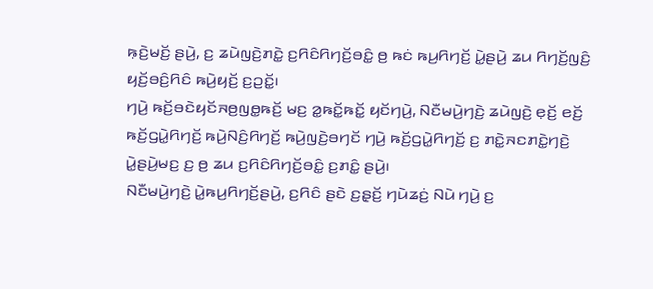ꤒ꤫ꤢꤧ꤬ꤗꤢꤩ꤬ ꤔꤣꤧ꤬, ꤢ꤬ ꤘꤣꤧꤜꤢꤧ꤬ꤊꤢꤧ꤭ ꤢ꤬ꤖꤢꤨꤖꤚꤢꤩ꤬ꤋꤢꤨ꤭ ꤥ꤬ ꤒꤢꤦ ꤒꤣ꤬ꤖꤚꤢꤩ꤬ ꤣꤧ꤭ꤔꤣꤧ꤬ ꤘꤣ ꤖꤚꤢꤩ꤬ꤜꤢꤨ꤬ ꤟꤢꤩ꤬ꤋꤢꤨ꤬ꤖꤢꤨ ꤒꤣꤧ꤬ꤟꤢꤩ꤬ ꤢ꤬ꤑꤢꤩ꤭꤯
ꤚꤣꤧ꤬ ꤒꤢꤩ꤬ꤋꤢꤧꤟꤢꤩꤏꤥ꤬ꤜꤥ꤭ꤒꤢꤩ꤬ ꤗꤢ꤬ ꤤ꤭ꤒꤢꤩ꤭ꤒꤢꤩ꤭ ꤟꤢꤩꤚꤣꤧ꤬, ꤡꤢꤪꤗꤣꤧ꤬ꤚꤢꤧ꤬ ꤘꤣꤧꤜꤢꤧ꤬ ꤕ꤫ꤢꤩ꤬ ꤕꤢꤩ꤬ ꤒꤢꤩ꤬ꤞꤣꤧ꤭ꤖꤚꤢꤩ꤬ ꤒꤣꤧ꤬ꤡꤢꤨ꤬ꤖꤚꤢꤩ꤬ ꤒꤣꤧ꤬ꤜꤢꤧ꤬ꤋꤚꤢꤩ ꤚꤣꤧ꤬ ꤒꤢꤩ꤬ꤞꤣꤧ꤭ꤖꤚꤢꤩ꤬ ꤢ꤬ ꤊꤢꤧ꤭ꤏꤢꤊꤢꤧ꤭ꤚꤢꤧ꤬ ꤣꤧ꤭ꤔꤣꤧ꤬ꤗꤢ꤬ ꤢ꤬ ꤥ꤬ ꤘꤣ ꤢ꤬ꤖꤢꤨꤖꤚꤢꤩ꤬ꤋꤢꤨ꤭ ꤢ꤬ꤊꤢꤨ꤭ ꤔꤣꤧ꤬꤯
ꤡꤢꤪꤗꤣꤧ꤬ꤚꤢꤧ꤬ ꤣꤧ꤭ꤒꤣ꤬ꤖꤚꤢꤩ꤬ꤔꤣꤧ꤬, ꤢ꤬ꤖꤢꤨ ꤔꤢꤧ ꤢ꤬ꤔ꤫ꤢꤩ꤬ ꤚꤣꤧꤘꤢꤦ꤬ ꤡꤣꤧ ꤚꤣꤧ꤬ ꤢ꤬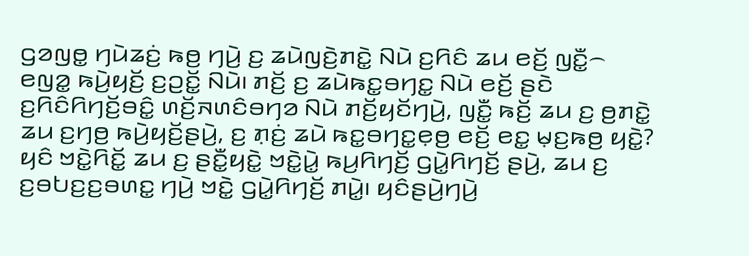ꤞꤤꤜꤥ꤭ ꤚꤣꤧꤘꤢꤦ꤬ ꤒꤥ꤬ ꤚꤣꤧ꤬ ꤢ꤬ ꤘꤣꤧꤜꤢꤧ꤬ꤊꤢꤧ꤭ ꤡꤣꤧ ꤢ꤬ꤖꤢꤨ ꤘꤣ ꤕꤢꤩ꤬ ꤜꤢꤪ꤭꤮ ꤕꤜꤤ꤭ ꤒꤣꤧ꤬ꤟꤢꤩ꤬ ꤢ꤬ꤑꤢꤩ꤭ ꤡꤣꤧ꤯ ꤊꤢꤩ꤬ ꤢ꤬ ꤘꤣꤧꤒꤢ꤭ꤋꤚꤢ꤭ ꤡꤣꤧ ꤕꤢꤩ꤬ ꤔꤢꤧ ꤢ꤬ꤖꤢꤨꤖꤚꤢꤩ꤬ꤋꤢꤨ꤭ ꤛꤢꤩ꤬ꤏꤛꤢꤨꤋꤚꤤ ꤡꤣꤧ ꤊꤢꤩ꤬ꤟꤢꤩꤚꤣꤧ꤬, ꤜꤢꤪ꤭ ꤒꤢꤩ꤬ ꤘꤣ ꤢ꤬ ꤥ꤬ꤊꤢꤧ꤭ ꤘꤣ ꤢ꤬ꤚꤥ꤬ ꤒꤣꤧ꤬ꤟꤢꤩ꤬ꤔꤣꤧ꤬, ꤢ꤬ ꤊ꤫ꤢꤦ꤬ ꤘꤣꤧ ꤒꤢ꤭ꤋꤚꤢ꤭ꤕ꤫ꤥ꤬ ꤕꤢꤩ꤬ ꤕꤢ꤭ ꤗ꤫ꤢ꤬ꤒꤥ꤬ ꤟꤢꤧ꤭?
ꤟꤢꤨ ꤠꤢꤧ꤭ꤖꤢꤩ꤭ ꤘꤣ ꤢ꤬ ꤔꤢꤪ꤭ꤟꤢꤧ꤭ ꤠꤢꤧ꤭ꤣꤧ꤭ ꤒꤣ꤬ꤖꤚꤢꤩ꤬ ꤞꤣꤧ꤭ꤖꤚꤢꤩ꤬ ꤔꤣꤧ꤬, ꤘꤣ ꤢ꤬ ꤢ꤬ꤋꤝꤢ꤬ꤢ꤬ꤋꤛꤢ꤭ ꤚꤣꤧ꤬ ꤠꤢꤧ꤭ ꤞꤣꤧ꤭ꤖꤚꤢꤩ꤬ ꤊꤣꤧ꤭꤯ ꤟꤢꤨꤔꤣꤧ꤬ꤚꤣꤧ꤬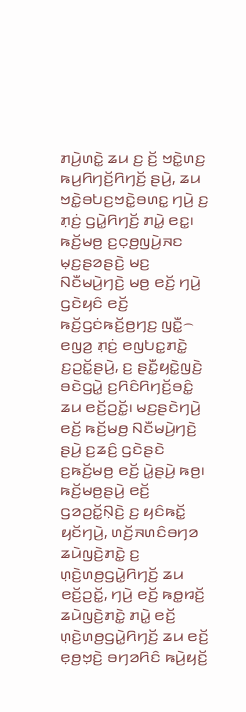ꤊꤣꤧ꤬ꤛꤢꤧ꤭ ꤘꤣ ꤢ꤬ ꤢꤩ꤬ ꤠꤢꤧ꤭ꤛꤢ꤬ ꤒꤣ꤬ꤖꤚꤢꤩ꤬ꤖꤚꤢꤩ꤬ ꤔꤣꤧ꤬, ꤘꤣ ꤠꤢꤧ꤭ꤋꤝꤢ꤬ꤠꤢꤧ꤭ꤋꤛꤢ꤭ ꤚꤣꤧ꤬ ꤢ꤬ ꤊ꤫ꤢꤦ꤬ ꤞꤣꤧ꤭ꤖꤚꤢꤩ꤬ ꤊꤣꤧ꤭ ꤕꤢ꤭꤯
ꤒꤢꤩ꤬ꤗꤥ꤬ ꤢ꤬ꤍ꤫ꤥ꤬ꤜꤣꤧ꤬ꤏꤢ ꤗ꤫ꤢ꤬ꤔꤤꤔꤢꤧ꤬ ꤗꤢ꤬ ꤡꤢꤪꤗꤣꤧ꤬ꤚꤢꤧ꤬ ꤗꤥ꤬ ꤕꤢꤩ꤬ ꤚꤣꤧ꤬ ꤞꤢꤧꤟꤢꤨ ꤕꤢꤩ꤬ ꤒꤢꤩ꤬ꤞꤢꤦꤒꤢꤩ꤬ꤥ꤬ꤚꤢ꤬ ꤜꤢꤪ꤭꤮ ꤕꤜꤤ꤬ ꤊ꤫ꤢꤦ꤬ ꤕꤜꤝꤢ꤭ꤊꤢꤧ꤭ ꤢ꤬ꤑꤢꤩ꤭ꤔꤣꤧ꤬, ꤢ꤬ ꤔꤢꤪ꤭ꤟꤢꤧ꤭ꤜꤢꤧ꤬ ꤋꤢꤧꤞꤣꤧ꤭ ꤢ꤬ꤖꤢꤨꤖꤚꤢꤩ꤬ꤋꤢꤨ꤭ ꤘꤣ ꤕꤢꤩ꤬ꤑꤢꤩ꤭꤯ ꤗꤢ꤬ꤔꤢꤧꤚꤣꤧ꤬ ꤕꤢꤩ꤬ ꤒꤢꤩ꤬ꤗꤥ꤬ ꤡꤢꤪꤗꤣꤧ꤬ꤚꤢꤧ꤬ ꤔꤣꤧ꤬ ꤢ꤬ꤘꤢꤨ꤬ ꤞꤢꤧꤔꤢꤧ ꤢ꤬ꤒꤢꤩ꤬ꤗꤥ꤬ ꤕꤢꤩ꤬ ꤣꤧ꤭ꤔꤣꤧ꤬ ꤒꤥ꤬꤯
ꤒꤢꤩ꤬ꤗꤥ꤬ꤔꤣꤧ꤬ ꤕꤢꤩ꤬ ꤞꤤꤑꤢꤩ꤭ꤡ꤫ꤢꤧ꤬ ꤢ꤬ ꤟꤢꤨꤒꤢꤩ꤭ ꤟꤢꤩꤚꤣꤧ꤬, ꤛꤢꤩ꤬ꤏꤛꤢꤨꤋꤚꤤ ꤘꤣꤧꤜꤢꤧ꤬ꤊꤢꤧ꤭ ꤢ꤬ ꤛ꤫ꤢꤧ꤬ꤛꤥ꤬ꤞꤣꤧ꤭ꤖꤚꤢꤩ꤬ ꤘꤣ ꤕꤢꤩ꤬ꤑꤢꤩ꤭, ꤚꤣꤧ꤬ ꤕꤢꤩ꤬ ꤒꤥ꤭ꤙꤢꤩ꤬ ꤘꤣꤧꤜꤢꤧ꤬ꤊꤢꤧ꤭ ꤊꤣꤧ꤭ ꤕꤢꤩ꤬ ꤛ꤫ꤢꤧ꤬ꤛꤥ꤬ꤞꤣꤧ꤭ꤖꤚꤢꤩ꤬ ꤘꤣ ꤕꤢꤩ꤬ ꤕ꤫ꤥ꤬ꤠ꤫ꤢꤧ꤬ ꤋꤚꤤꤖꤢꤨ ꤒꤣꤧ꤬ꤟꤢꤩ꤬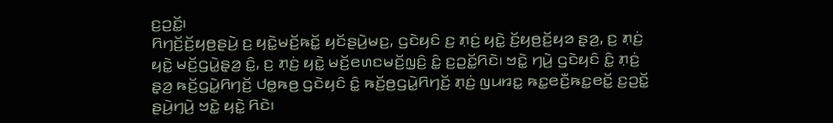ꤢ꤬ꤑꤢꤩ꤭꤯
ꤖꤚꤢꤩ꤬ꤢꤩ꤬ꤟꤥ꤬ꤔꤣꤧ꤬ ꤢ꤬ ꤟꤢꤧ꤭ꤗꤢꤩ꤬ꤒꤢꤩ꤭ ꤟꤢꤩꤔꤣꤧ꤬ꤗꤢ꤬, ꤞꤢꤧꤟꤢꤨ ꤢ꤬ ꤊ꤫ꤢꤦ꤬ ꤟꤢꤧ꤭ ꤢꤩ꤬ꤟꤥ꤬ꤢꤩ꤬ꤟꤤ ꤔ꤫ꤤ꤬, ꤢ꤬ ꤊ꤫ꤢꤦ꤬ ꤟꤢꤧ꤭ ꤗꤢꤩ꤬ꤞꤣꤧ꤭ꤔ꤫ꤤ꤬ ꤢꤨ꤭, ꤢ꤬ ꤊ꤫ꤢꤦ꤬ ꤟꤢꤧ꤭ ꤗꤢꤩ꤬ꤕꤛꤢꤗꤢꤩ꤬ꤜ꤫ꤢꤨ꤬ ꤢꤨ꤭ ꤢ꤬ꤑꤢꤩ꤭ꤖꤢꤧ꤯ ꤠꤢꤧ꤭ ꤚꤣꤧ꤬ ꤞꤢꤧꤟꤢꤨ ꤢꤨ꤭ ꤊ꤫ꤢꤦ꤬ ꤔ꤫ꤤ꤬ ꤒꤢꤩ꤬ꤞꤣꤧ꤭ꤖꤚꤢꤩ꤬ ꤓꤥ꤭ꤒꤥ꤬ ꤞꤢꤧꤟꤢꤨ ꤢꤨ꤭ ꤒꤢꤩ꤬ꤥ꤬ꤞꤣꤧ꤭ꤖꤚꤢꤩ꤬ ꤊ꤫ꤢꤦ꤬ ꤜꤣꤙꤢ꤭ ꤒꤢ꤭ꤕꤢꤪ꤬ꤒꤢ꤭ꤕꤢꤩ꤭ ꤢ꤬ꤑꤢꤩ꤭ ꤔꤣꤧ꤬ꤚꤣꤧ꤬ ꤠꤢꤧ꤭ ꤟꤢꤧ꤭ ꤖꤢꤧ꤯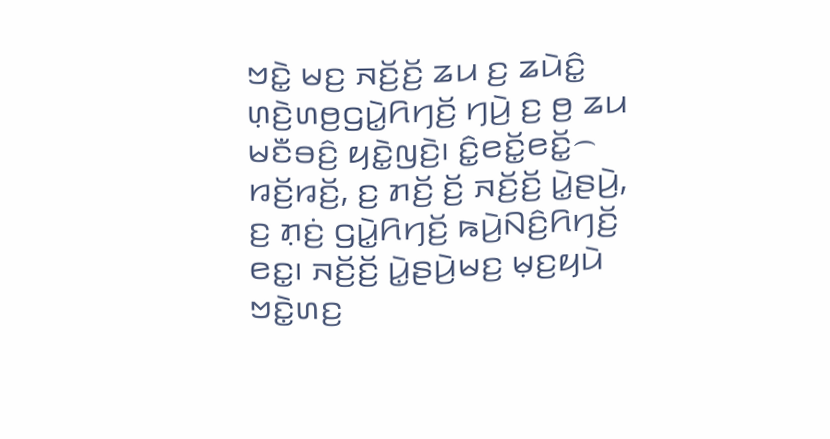ꤠꤢꤧ꤭ ꤗꤢ꤬ ꤏꤢꤩ꤬ꤢꤩ꤬ ꤘꤣ ꤢ꤬ ꤘꤣꤧꤢꤨ꤭ ꤛ꤫ꤢꤧ꤬ꤛꤥ꤬ꤞꤣꤧ꤭ꤖꤚꤢꤩ꤬ ꤚꤣꤧ꤬ ꤢ꤬ ꤥ꤬ ꤘꤣ ꤗꤢꤪꤋꤢꤨ꤬ ꤟꤢꤧ꤭ꤜꤢꤧ꤬꤯ ꤢꤨ꤭ꤕꤢꤩ꤭ꤕꤢꤩ꤭꤮ ꤙꤢꤩ꤬ꤙꤢꤩ꤬, ꤢ꤬ ꤊꤢꤩ꤬ ꤢꤩ꤬ ꤏꤢꤩ꤬ꤢꤩ꤬ ꤣꤧ꤭ꤔꤣꤧ꤬, ꤢ꤬ ꤊ꤫ꤢꤦ꤬ ꤞꤣꤧ꤭ꤖꤚꤢꤩ꤬ ꤒꤣꤧ꤬ꤡꤢꤨ꤬ꤖꤚꤢꤩ꤬ ꤕꤢ꤭꤯ ꤏꤢꤩ꤬ꤢꤩ꤬ ꤣꤧ꤭ꤔꤣꤧ꤬ꤗꤢ꤬ ꤗ꤫ꤢ꤬ꤟꤣꤧ ꤠꤢꤧ꤭ꤛꤢ꤬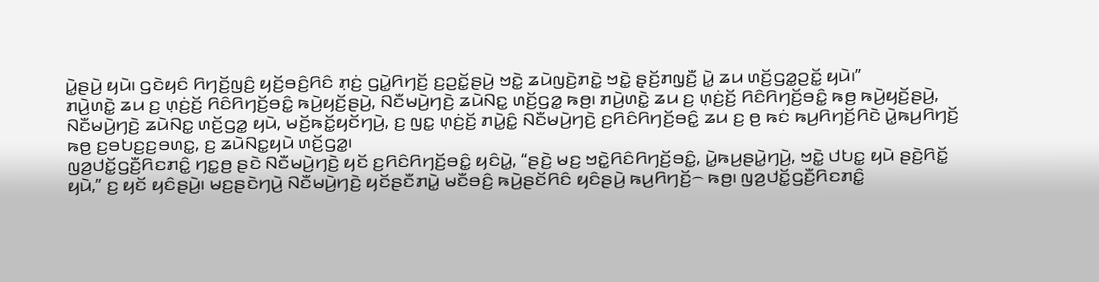ꤣꤧ꤭ꤔꤣꤧ꤬ ꤟꤣꤧ꤯ ꤞꤢꤧꤟꤢꤨ ꤖꤚꤢꤩ꤬ꤜꤢꤨ꤬ ꤟꤢꤩ꤬ꤋꤢꤨ꤬ꤖꤢꤨ ꤊ꤫ꤢꤦ꤬ ꤞꤣꤧ꤭ꤖꤚꤢꤩ꤬ ꤢ꤬ꤑꤢꤩ꤭ꤔꤣꤧ꤬ ꤠꤢꤧ꤭ ꤘꤣꤧꤜꤢꤧ꤬ꤊꤢꤧ꤭ ꤠꤢꤧ꤭ ꤔ꤫ꤢꤩ꤬ꤊꤜ꤫ꤢꤪ꤬ ꤣꤧ꤭ ꤘꤣ ꤛꤢꤩ꤬ꤞꤤ꤭ꤑꤢꤩ꤭ ꤟꤣꤧ꤯”
ꤊꤣꤧ꤬ꤛꤢꤧ꤭ ꤘꤣ ꤢ꤬ ꤛ꤫ꤢꤦ꤬ꤢꤩ꤬ ꤖꤢꤨꤖꤚꤢꤩ꤬ꤋꤢꤨ꤭ ꤒꤣꤧ꤬ꤟꤢꤩ꤬ꤔꤣꤧ꤬, ꤡꤢꤪꤗꤣꤧ꤬ꤚꤢꤧ꤬ ꤘꤣꤧꤡꤢ꤭ ꤛꤢꤩ꤬ꤞꤤ꤭ ꤒꤥ꤬꤯ ꤊꤣꤧ꤬ꤛꤢꤧ꤭ ꤘꤣ ꤢ꤬ ꤛ꤫ꤢꤦ꤬ꤢꤩ꤬ ꤖꤢꤨꤖꤚꤢꤩ꤬ꤋꤢꤨ꤭ ꤒꤥ꤬ ꤒꤣꤧ꤬ꤟꤢꤩ꤬ꤔꤣꤧ꤬, ꤡꤢꤪꤗꤣꤧ꤬ꤚꤢꤧ꤬ ꤘꤣꤧꤡꤢ꤭ ꤛꤢꤩ꤬ꤞꤤ꤭ ꤟꤣꤧ, ꤗꤢꤩ꤬ꤒꤢꤩ꤭ꤟꤢꤩꤚꤣꤧ꤬, ꤢ꤬ ꤜꤢ꤭ ꤛ꤫ꤢꤦ꤬ꤢꤩ꤬ ꤊꤣꤧ꤭ꤢꤨ꤭ ꤡꤢꤪꤗꤣꤧ꤬ꤚꤢꤧ꤬ ꤢ꤬ꤖꤢꤨꤖꤚꤢꤩ꤬ꤋꤢꤨ꤭ ꤘꤣ ꤢ꤬ ꤥ꤬ ꤒꤢꤦ ꤒꤣ꤬ꤖꤚꤢꤩ꤬ꤖꤢꤧ ꤣꤧ꤭ꤒꤣ꤬ꤖꤚꤢꤩ꤬ ꤒꤥ꤬ ꤢ꤬ꤋꤝꤢ꤬ꤢ꤬ꤋꤛꤢ꤭, ꤢ꤬ ꤘꤣꤧꤡꤢ꤭ꤟꤣꤧ ꤛꤢꤩ꤬ꤞꤤ꤭꤯
ꤜꤤ꤬ꤓꤢꤩ꤭ꤞꤢꤪ꤬ꤖꤢꤊꤢꤨ꤭ ꤚꤢ꤭ꤥ꤬ ꤔꤢꤧ ꤡꤢꤪꤗꤣꤧ꤬ꤚꤢꤧ꤬ ꤟꤢꤩ ꤢ꤬ꤖꤢꤨꤖꤚꤢꤩ꤬ꤋꤢꤨ꤭ ꤟꤢꤨꤣꤧ꤭, “ꤔꤢꤧ꤬ ꤗꤢ꤬ ꤠꤢꤧ꤭ꤖꤢꤨꤖꤚꤢꤩ꤬ꤋꤢꤨ꤭, ꤣꤧ꤭ꤒꤣ꤬ꤔꤣꤧ꤭ꤚꤣꤧ꤬, ꤠꤢꤧ꤭ ꤓꤝꤢ꤭ ꤟꤣꤧ ꤔꤢꤧ꤬ꤖꤢꤩ꤭ ꤟꤣꤧ,” ꤢ꤬ ꤟꤢꤩ ꤟꤢꤨꤔꤣꤧ꤬꤯ ꤗꤢ꤬ꤔꤢꤧꤚꤣꤧ꤬ ꤡꤢꤪꤗꤣꤧ꤬ꤚꤢꤧ꤬ ꤟꤢꤩꤔꤢꤪꤊꤣꤧ꤭ ꤗꤢꤪꤋꤢꤨ꤬ ꤒꤣꤧ꤬ꤔꤢꤩꤖꤢꤨ ꤟꤢꤨꤔꤣꤧ꤬ ꤒꤣ꤬ꤖꤚꤢꤩ꤬꤮ ꤒꤥ꤬꤯ ꤜꤤ꤬ꤓꤢꤩ꤭ꤞꤢꤪ꤬ꤖꤢꤊꤢꤨ꤭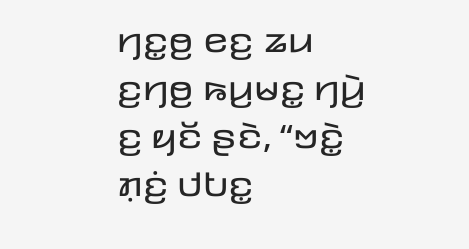ꤚꤢ꤭ꤥ꤬ ꤕꤢ꤬ ꤘꤣ ꤢ꤬ꤚꤥ꤬ ꤒꤣ꤬ꤗꤢ꤭ ꤚꤣꤧ꤬ ꤢ꤬ ꤟꤢꤩ ꤔꤢꤧ, “ꤠꤢꤧ꤭ ꤊ꤫ꤢꤦ꤬ ꤓꤝꤢ꤭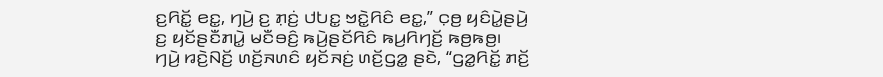ꤢ꤬ꤖꤢꤩ꤭ ꤕꤢ꤭, ꤚꤣꤧ꤬ ꤢ꤬ ꤊ꤫ꤢꤦ꤬ ꤓꤝꤢ꤭ ꤠꤢꤧ꤭ꤖꤢꤨ ꤕꤢ꤭,” ꤍ꤫ꤥ꤬ ꤟꤢꤨꤣꤧ꤭ꤔꤣꤧ꤬ ꤢ꤬ ꤟꤢꤩꤔꤢꤪꤊꤣꤧ꤭ ꤗꤢꤪꤋꤢꤨ꤬ ꤒꤣꤧ꤬ꤔꤢꤩꤖꤢꤨ ꤒꤣ꤬ꤖꤚꤢꤩ꤬ ꤒꤥ꤬ꤒꤥ꤬꤯
ꤚꤣꤧ꤬ ꤙꤢꤧ꤬ꤡꤢꤩ꤬ ꤛꤢꤩ꤬ꤏꤛꤢꤨ ꤟꤢꤩꤏꤢꤦ꤬ ꤛꤢꤩ꤬ꤞꤤ꤭ ꤔꤢꤧ, “ꤞꤤ꤭ꤖꤢꤩ꤭ ꤊꤢꤩ꤬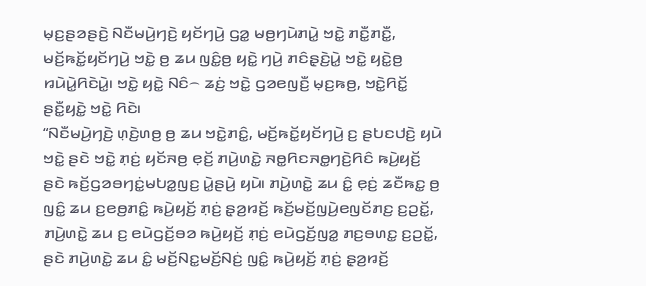ꤗ꤫ꤢ꤬ꤔꤤꤔꤢꤧ꤬ ꤡꤢꤪꤗꤣꤧ꤬ꤚꤢꤧ꤬ ꤟꤢꤩꤚꤣꤧ꤬ ꤞꤤ꤭ ꤗꤥ꤬ꤚꤣꤧꤊꤣꤧ꤭ ꤠꤢꤧ꤭ ꤊꤢꤪ꤭ꤊꤢꤪ꤭, ꤗꤢꤩ꤬ꤒꤢꤩ꤭ꤟꤢꤩꤚꤣꤧ꤬ ꤠꤢꤧ꤭ ꤥ꤬ ꤘꤣ ꤜꤢꤨ꤭ꤥ꤬ ꤟꤢꤧ꤭ ꤚꤣꤧ꤬ ꤊꤢꤨꤔ꤫ꤢꤧ꤬ꤣꤧ꤭ ꤠꤢꤧ꤭ ꤟꤢꤧ꤭ꤥ꤬ ꤙꤣꤧꤣꤧ꤭ꤖꤢꤧꤣꤧ꤭꤯ ꤠꤢꤧ꤭ ꤟꤢꤧ꤭ ꤡꤢꤨ꤮ ꤘꤢꤦ꤬ ꤠꤢꤧ꤭ ꤞꤤꤕꤜꤢꤪ꤬ ꤗ꤫ꤢ꤬ꤒꤥ꤬, ꤠꤢꤧ꤭ꤖꤢꤩ꤭ ꤔꤢꤪ꤭ꤟꤢꤧ꤭ ꤠꤢꤧ꤭ ꤖꤢꤧ꤯
“ꤡꤢꤪꤗꤣꤧ꤬ꤚꤢꤧ꤬ ꤛ꤫ꤢꤧ꤬ꤛꤥ꤬ ꤥ꤬ ꤘꤣ ꤠꤢꤧ꤭ꤊꤢꤨ꤭, ꤗꤢꤩ꤬ꤒꤢꤩ꤭ꤟꤢꤩꤚꤣꤧ꤬ ꤢ꤬ ꤔꤝꤢꤓꤢꤧ꤬ ꤟꤣꤧ ꤠꤢꤧ꤭ ꤔꤢꤧ ꤠꤢꤧ꤭ ꤊ꤫ꤢꤦ꤬ ꤟꤢꤩꤏꤥ꤬ ꤕ꤫ꤢꤩ꤬ ꤊꤣꤧ꤬ꤛꤢꤧ꤭ ꤏꤥ꤭ꤖꤢꤏꤥ꤭ꤚꤢꤧ꤬ꤖꤢꤨ ꤒꤣꤧ꤬ꤟꤢꤩ꤬ ꤔꤢꤧ ꤒꤢꤩ꤬ꤞꤤꤋꤚꤢꤦ꤭ꤗꤝꤤ꤭ꤜꤢ꤬ ꤣꤧ꤭ꤔꤣꤧ꤬ ꤟꤣꤧ꤯ ꤊꤣꤧ꤬ꤛꤢꤧ꤭ ꤘꤣ ꤢꤨ꤭ ꤕ꤫ꤢꤦ꤬ ꤘꤢꤪꤒꤢ꤭ ꤥ꤬ ꤜꤢꤨ꤭ ꤘꤣ ꤢ꤬ꤕꤥ꤬ꤊꤢꤨ꤭ ꤒꤣꤧ꤬ꤟꤢꤩ꤬ ꤊ꤫ꤢꤦ꤬ ꤔ꤫ꤤ꤬ꤙꤢꤩ꤬ ꤒꤢꤩ꤬ꤗꤢꤩ꤬ꤜꤣꤧ꤬ꤕꤜꤢꤩꤊꤢ꤬ ꤢ꤬ꤑꤢꤩ꤭, ꤊꤣꤧ꤬ꤛꤢꤧ꤭ ꤘꤣ ꤢ꤬ ꤕꤣꤧꤞꤢꤩ꤬ꤋꤤ ꤒꤣꤧ꤬ꤟꤢꤩ꤬ ꤊ꤫ꤢꤦ꤬ ꤕꤣꤧꤞꤢꤩ꤬ꤜꤤ꤭ ꤊꤢ꤬ꤋꤛꤢ꤭ ꤢ꤬ꤑꤢꤩ꤭, ꤔꤢꤧ ꤊꤣꤧ꤬ꤛꤢꤧ꤭ ꤘꤣ ꤢꤨ꤭ ꤗꤢꤩ꤬ꤡꤢ꤭ꤗꤢꤩ꤬ꤡꤢꤦ꤬ ꤜꤢꤨ꤭ ꤒꤣꤧ꤬ꤟꤢꤩ꤬ ꤊ꤫ꤢꤦ꤬ ꤔ꤫ꤤ꤬ꤙꤢꤩ꤬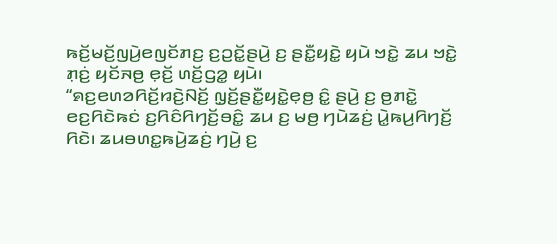ꤒꤢꤩ꤬ꤗꤢꤩ꤬ꤜꤣꤧ꤬ꤕꤜꤢꤩꤊꤢ꤬ ꤢ꤬ꤑꤢꤩ꤭ꤔꤣꤧ꤬ ꤢ꤬ ꤔꤢꤪ꤭ꤟꤢꤧ꤭ ꤟꤣꤧ ꤠꤢꤧ꤭ ꤘꤣ ꤠꤢꤧ꤭ ꤊ꤫ꤢꤦ꤬ ꤟꤢꤩꤏꤥ꤬ ꤕ꤫ꤢꤩ꤬ ꤛꤢꤩ꤬ꤞꤤ꤭ ꤟꤣꤧ꤯
“ꤎꤢ꤬ꤕꤛꤤꤖꤢꤩ꤬ꤙꤢꤧ꤬ꤡꤢꤩ꤬ ꤜ꤫ꤢꤩ꤬ꤔꤢꤪ꤭ꤟꤢꤧ꤭ꤕ꤫ꤥ꤬ ꤢꤨ꤭ ꤔꤣꤧ꤬ ꤢ꤬ ꤥ꤬ꤊꤢꤧ꤭ ꤕꤢ꤬ꤖꤢꤧꤒꤢꤦ ꤢ꤬ꤖꤢꤨꤖꤚꤢꤩ꤬ꤋꤢꤨ꤭ ꤘꤣ ꤢ꤬ ꤗꤥ꤬ ꤚꤣꤧꤘꤢꤦ꤬ ꤣꤧ꤭ꤒꤣ꤬ꤖꤚꤢꤩ꤬ ꤖꤢꤧ꤯ ꤘꤣꤋꤛꤢ꤭ꤒꤣꤧ꤬ꤘꤢꤦ꤬ ꤚꤣꤧ꤬ ꤢ꤬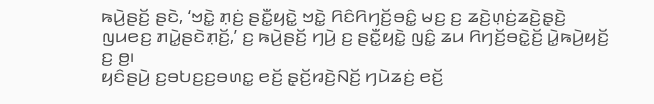ꤒꤣꤧ꤬ꤔꤢꤩ꤬ ꤔꤢꤧ, ‘ꤠꤢꤧ꤭ ꤊ꤫ꤢꤦ꤬ ꤔꤢꤪ꤭ꤟꤢꤧ꤭ ꤠꤢꤧ꤭ ꤖꤢꤨꤖꤚꤢꤩ꤬ꤋꤢꤨ꤭ ꤗꤢ꤬ ꤢ꤬ ꤘꤢꤧ꤬ꤛ꤫ꤢꤦ꤬ꤘꤢꤧ꤬ꤔ꤫ꤢꤧ꤬ ꤜꤣꤕꤢ꤬ ꤊꤣꤧ꤭ꤔꤢꤧꤊ꤫ꤢꤩ꤬,’ ꤢ꤬ ꤒꤣꤧ꤬ꤔꤢꤩ꤬ ꤚꤣꤧ꤬ ꤢ꤬ ꤔꤢꤪ꤭ꤟꤢꤧ꤭ ꤜꤢꤨ꤭ ꤘꤣ ꤖꤚꤢꤩ꤬ꤋꤢꤧ꤭ꤢꤩ꤬ ꤣꤧ꤭ꤒꤣꤧ꤬ꤟꤢꤩ꤬ ꤢ꤬ ꤥ꤬꤯
ꤟꤢꤨꤔꤣꤧ꤬ ꤢ꤬ꤋꤝꤢ꤬ꤢ꤬ꤋꤛꤢ꤭ ꤕꤢꤩ꤬ ꤔ꤫ꤢꤩ꤬ꤙꤢꤧ꤬ꤡꤢꤩ꤬ ꤚꤣꤧꤘꤢꤦ꤬ ꤕꤢꤩ꤬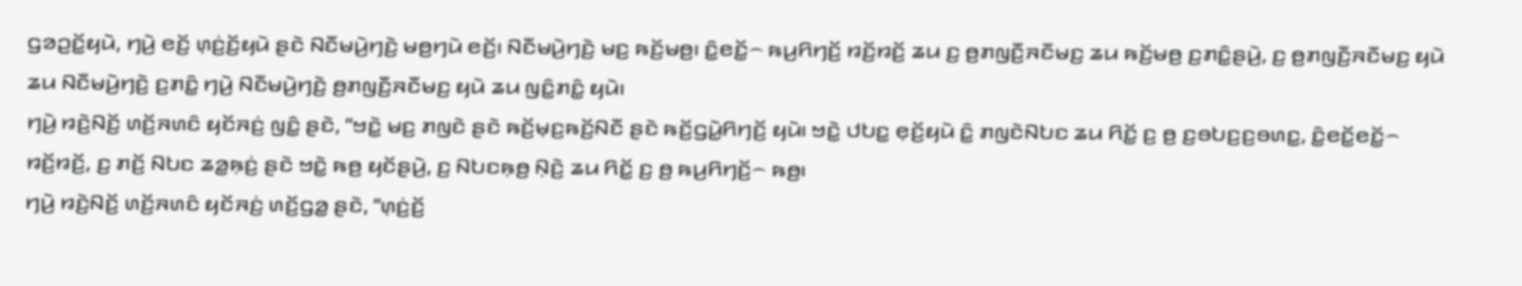ꤞꤤꤑꤢꤩ꤭ꤟꤣꤧ, ꤚꤣꤧ꤬ ꤕꤢꤩ꤬ ꤛ꤫ꤢꤦ꤬ꤢꤩ꤬ꤟꤣꤧ ꤔꤢꤧ ꤡꤢꤪꤗꤣꤧ꤬ꤚꤢꤧ꤬ ꤗꤥ꤬ꤚꤣꤧ ꤕꤢꤩ꤬꤯ ꤡꤢꤪꤗꤣꤧ꤬ꤚꤢꤧ꤬ ꤗꤢ꤬ ꤒꤢꤩ꤬ꤗꤥ꤬꤯ ꤢꤨ꤭ꤕꤢꤩ꤭꤮ ꤒꤣ꤬ꤖꤚꤢꤩ꤬ ꤙꤢꤩ꤬ꤙꤢꤩ꤬ ꤘꤣ ꤢ꤬ ꤥ꤬ꤊꤜꤢꤪ꤬ꤏꤢꤪꤗꤢ꤬ ꤘꤣ ꤒꤢꤩ꤬ꤗꤥ꤬ ꤢ꤬ꤊꤢꤨ꤭ꤔꤣꤧ꤬, ꤢ꤬ ꤥ꤬ꤊꤜꤢꤪ꤬ꤏꤢꤪꤗꤢ꤬ ꤟꤣꤧ ꤘꤣ ꤡꤢꤪꤗꤣꤧ꤬ꤚꤢꤧ꤬ ꤢ꤬ꤊꤢꤨ꤭ ꤚꤣꤧ꤬ ꤡꤢꤪꤗꤣꤧ꤬ꤚꤢꤧ꤬ ꤥ꤬ꤊꤜꤢꤪ꤬ꤏꤢꤪꤗꤢ꤬ ꤟꤣꤧ ꤘꤣ ꤜꤢꤨ꤭ꤊꤢꤨ꤭ ꤟꤣꤧ꤯
ꤚꤣꤧ꤬ ꤙꤢꤧ꤬ꤡꤢꤩ꤬ ꤛꤢꤩ꤬ꤏꤛꤢꤨ ꤟꤢꤩꤏꤢꤦ꤬ ꤜꤢꤨ꤭ ꤔꤢꤧ, “ꤠꤢꤧ꤭ ꤗꤢ꤬ ꤊꤜꤢꤧ ꤔꤢꤧ ꤒꤢꤩ꤬ꤗ꤫ꤢ꤬ꤒꤢꤩ꤬ꤡꤢꤪ ꤔꤢꤧ ꤒꤢꤩ꤬ꤞꤣꤧ꤭ꤖꤚꤢꤩ꤬ ꤟꤣꤧ꤯ ꤠꤢꤧ꤭ ꤓꤝꤢ꤭ ꤕ꤫ꤢꤩ꤬ꤟꤣꤧ ꤢꤨ꤭ ꤊꤜꤢꤧꤡꤝꤢ ꤘꤣ ꤖꤢꤩ꤭ ꤢ꤬ ꤥ꤬ ꤢ꤬ꤋꤝꤢ꤬ꤢ꤬ꤋꤛꤢ꤭, ꤢꤨ꤭ꤕꤢꤩ꤭ꤕꤢꤩ꤭꤮ ꤙꤢꤩ꤬ꤙꤢꤩ꤬, ꤢ꤬ ꤊꤢꤩ꤬ ꤡꤝꤢ ꤘꤤ꤭ꤒ꤫ꤢꤦ꤬ ꤔꤢꤧ ꤠꤢꤧ꤭ ꤒꤥ꤬ ꤟꤢꤩꤔꤣꤧ꤬, ꤢ꤬ ꤡꤝꤢꤒ꤫ꤥ꤬ ꤡ꤫ꤢꤧ꤬ ꤘꤣ ꤖꤢꤩ꤭ ꤢ꤬ ꤥ꤬ ꤒꤣ꤬ꤖꤚꤢꤩ꤬꤮ ꤒꤥ꤬꤯
ꤚꤣꤧ꤬ ꤙꤢꤧ꤬ꤡꤢꤩ꤬ ꤛꤢꤩ꤬ꤏꤛꤢꤨ ꤟꤢꤩꤏꤢꤦ꤬ ꤛꤢꤩ꤬ꤞꤤ꤭ ꤔꤢꤧ, “ꤛ꤫ꤢꤦ꤬ꤢꤩ꤬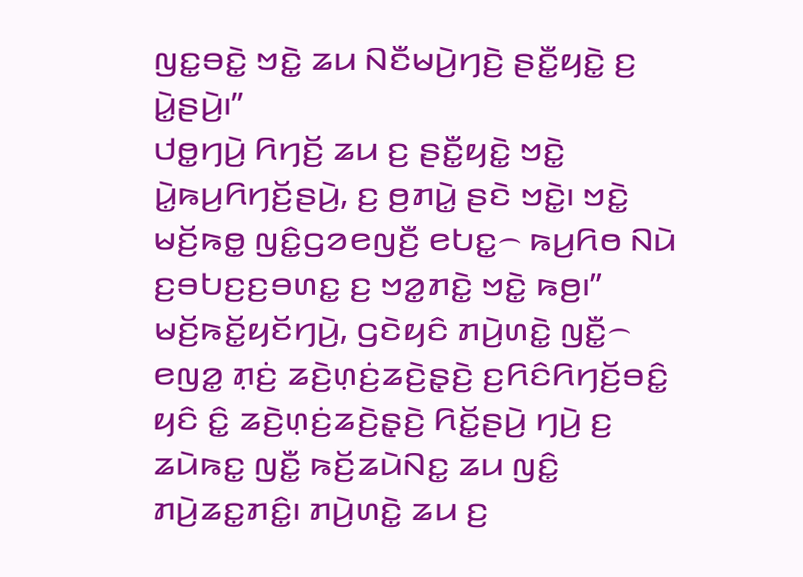ꤜꤢ꤭ꤋꤢꤧ꤭ ꤠꤢꤧ꤭ ꤘꤣ ꤡꤢꤪꤗꤣꤧ꤬ꤚꤢꤧ꤬ ꤔꤢꤪ꤭ꤟꤢꤧ꤭ ꤢ꤬ ꤣꤧ꤭ꤔꤣꤧ꤬꤯”
ꤓꤥ꤭ꤚꤣꤧ꤬ ꤖꤚꤢꤩ꤬ ꤘꤣ ꤢ꤬ ꤔꤢꤪ꤭ꤟꤢꤧ꤭ ꤠꤢꤧ꤭ ꤣꤧ꤭ꤒꤣ꤬ꤖꤚꤢꤩ꤬ꤔꤣꤧ꤬, ꤢ꤬ ꤥ꤬ꤊꤣꤧ꤭ ꤔꤢꤧ ꤠꤢꤧ꤭꤯ ꤠꤢꤧ꤭ ꤗꤢꤩ꤬ꤒꤥ꤭ ꤜꤢꤨ꤭ꤞꤤꤕꤜꤢꤪ꤬ ꤕꤝꤢ꤭꤮ ꤒꤣ꤬ꤖꤥ ꤡꤣꤧ ꤢ꤬ꤋꤝꤢ꤬ꤢ꤬ꤋꤛꤢ꤭ ꤢ꤬ ꤠꤤ꤭ꤊꤢꤧ꤭ ꤠꤢꤧ꤭ ꤒꤥ꤬꤯”
ꤗꤢꤩ꤬ꤒꤢꤩ꤭ꤟꤢꤩꤚꤣꤧ꤬, ꤞꤢꤧꤟꤢꤨ ꤊꤣꤧ꤬ꤛꤢꤧ꤭ ꤜꤢꤪ꤭꤮ ꤕꤜꤤ꤭ ꤊ꤫ꤢꤦ꤬ ꤘꤢꤧ꤬ꤛ꤫ꤢꤦ꤬ꤘꤢꤧ꤬ꤔ꤫ꤢꤧ꤬ ꤢ꤬ꤖꤢꤨꤖꤚꤢꤩ꤬ꤋꤢꤨ꤭ ꤟꤢꤨ ꤢꤨ꤭ ꤘꤢꤧ꤬ꤛ꤫ꤢꤦ꤬ꤘꤢꤧ꤬ꤔ꤫ꤢꤧ꤬ ꤖꤢꤩ꤭ꤔꤣꤧ꤬ ꤚꤣꤧ꤬ ꤢ꤬ ꤘꤣꤧꤒꤢ꤭ ꤜꤢꤪ꤭ ꤒꤢꤩ꤬ꤘꤣꤧꤡꤢ꤭ ꤘꤣ ꤜꤢꤨ꤭ ꤊꤣꤧ꤬ꤘꤢ꤭ꤊꤢꤨ꤭꤯ ꤊꤣꤧ꤬ꤛꤢꤧ꤭ ꤘꤣ ꤢ꤬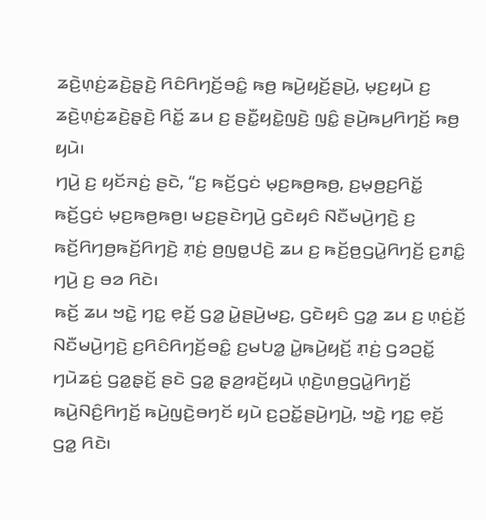ꤘꤢꤧ꤬ꤛ꤫ꤢꤦ꤬ꤘꤢꤧ꤬ꤔ꤫ꤢꤧ꤬ ꤖꤢꤨꤖꤚꤢꤩ꤬ꤋꤢꤨ꤭ ꤒꤥ꤬ ꤒꤣꤧ꤬ꤟꤢꤩ꤬ꤔꤣꤧ꤬, ꤗ꤫ꤢ꤬ꤟꤣꤧ ꤢ꤬ ꤘꤢꤧ꤬ꤛ꤫ꤢꤦ꤬ꤘꤢꤧ꤬ꤔ꤫ꤢꤧ꤬ ꤖꤢꤩ꤭ ꤘꤣ ꤢ꤬ ꤔꤢꤪ꤭ꤟꤢꤧ꤭ꤜꤢꤧ꤬ ꤜꤢꤨ꤭ ꤔꤣꤧ꤬ꤒꤣ꤬ꤖꤚꤢꤩ꤬ ꤒꤥ꤬ ꤟꤣꤧ꤯
ꤚꤣꤧ꤬ ꤢ꤬ ꤟꤢꤩꤏꤢꤦ꤬ ꤔꤢꤧ, “ꤢ꤬ ꤒꤢꤩ꤬ꤞꤢꤦ ꤗ꤫ꤢ꤬ꤒꤥ꤬ꤒꤥ꤬, ꤢ꤬ꤗ꤫ꤥ꤬ꤢ꤬ꤖꤢꤩ꤭ ꤒꤢꤩ꤬ꤞꤢꤦ ꤗ꤫ꤢ꤬ꤒꤥ꤬ꤒꤥ꤬꤯ ꤗꤢ꤬ꤔꤢꤧꤚꤣꤧ꤬ ꤞꤢꤧꤟꤢꤨ ꤡꤢꤪꤗꤣꤧ꤬ꤚꤢꤧ꤬ ꤢ꤬ ꤒꤢꤩ꤬ꤖꤚꤥ꤬ꤒꤢꤩ꤬ꤖꤚꤢꤧ꤬ ꤊ꤫ꤢꤦ꤬ ꤥ꤬ꤜꤥ꤭ꤓꤢꤧ꤬ ꤘꤣ ꤢ꤬ ꤒꤢꤩ꤬ꤥ꤬ꤞꤣꤧ꤭ꤖꤚꤢꤩ꤬ ꤢ꤬ꤊꤢꤨ꤭ ꤚꤣꤧ꤬ ꤢ꤬ ꤋꤤ ꤖꤢꤧ꤯
ꤒꤢꤩ꤬ ꤘꤣ ꤠꤢꤧ꤭ ꤚꤢ꤭ ꤕ꤫ꤢꤩ꤬ ꤞꤤ꤭ ꤣꤧ꤭ꤔꤣꤧ꤬ꤗꤢ꤬, ꤞꤢꤧꤟꤢꤨ ꤞꤤ꤭ ꤘꤣ ꤢ꤬ ꤛ꤫ꤢꤦ꤬ꤢꤩ꤬ ꤡꤢꤪꤗꤣꤧ꤬ꤚꤢꤧ꤬ ꤢ꤬ꤖꤢꤨꤖꤚꤢꤩ꤬ꤋꤢꤨ꤭ ꤢ꤬ꤗꤝꤤ꤭ ꤣꤧ꤭ꤒꤣꤧ꤬ꤟꤢꤩ꤬ ꤊ꤫ꤢꤦ꤬ ꤞꤤꤑꤢꤩ꤭ ꤚꤣꤧꤘꤢꤦ꤬ ꤞꤤ꤭ꤔ꤫ꤢꤩ꤬ ꤔꤢꤧ ꤞꤤ꤭ ꤔ꤫ꤤ꤬ꤙꤢꤩ꤬ꤟꤣꤧ ꤛ꤫ꤢꤧ꤬ꤛꤥ꤬ꤞꤣꤧ꤭ꤖꤚꤢꤩ꤬ ꤒꤣꤧ꤬ꤡꤢꤨ꤬ꤖꤚꤢꤩ꤬ ꤒꤣꤧ꤬ꤜꤢꤧ꤬ꤋꤚꤢꤩ ꤟꤣꤧ ꤢ꤬ꤑꤢꤩ꤭ꤔꤣꤧ꤬ꤚꤣꤧ꤬, ꤠꤢꤧ꤭ ꤚꤢ꤭ ꤕ꤫ꤢꤩ꤬ ꤞꤤ꤭ ꤖꤢꤧ꤯